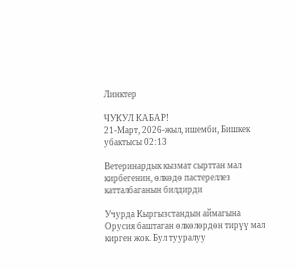Линктер

ЧУКУЛ КАБАР!
21-Март, 2026-жыл, ишемби, Бишкек убактысы 02:13

Ветеринардык кызмат сырттан мал кирбегенин, өлкөдө пастереллез катталбаганын билдирди

Учурда Кыргызстандын аймагына Орусия баштаган өлкөлөрдөн тирүү мал кирген жок. Бул тууралуу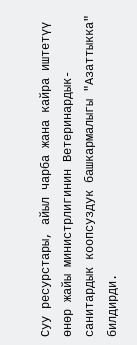Суу ресурстары, айыл чарба жана кайра иштетүү өнөр жайы министрлигинин Ветеринардык-санитардык коопсуздук башкармалыгы "Азаттыкка" билдирди.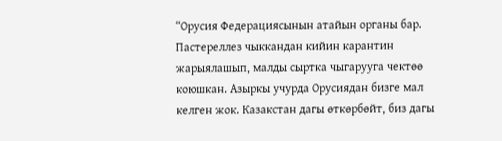“Орусия Федерациясынын атайын органы бар. Пастереллез чыккандан кийин карантин жарыялашып, малды сыртка чыгарууга чектөө коюшкан. Азыркы учурда Орусиядан бизге мал келген жок. Казакстан дагы өткөрбөйт, биз дагы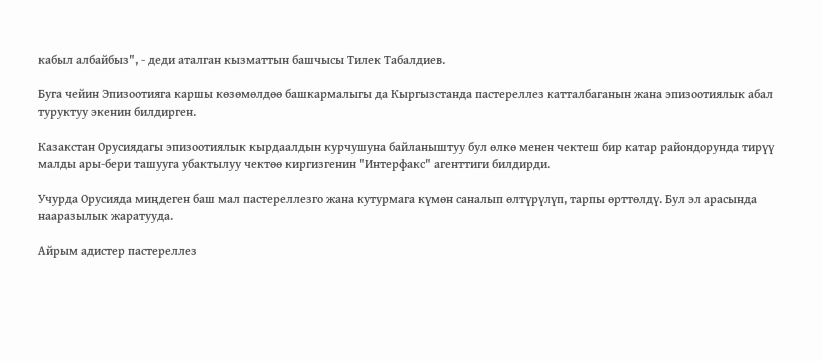кабыл албайбыз", - деди аталган кызматтын башчысы Тилек Табалдиев.

Буга чейин Эпизоотияга каршы көзөмөлдөө башкармалыгы да Кыргызстанда пастереллез катталбаганын жана эпизоотиялык абал туруктуу экенин билдирген.

Казакстан Орусиядагы эпизоотиялык кырдаалдын курчушуна байланыштуу бул өлкө менен чектеш бир катар райондорунда тирүү малды ары-бери ташууга убактылуу чектөө киргизгенин "Интерфакс" агенттиги билдирди.

Учурда Орусияда миңдеген баш мал пастереллезго жана кутурмага күмөн саналып өлтүрүлүп, тарпы өрттөлдү. Бул эл арасында нааразылык жаратууда.

Айрым адистер пастереллез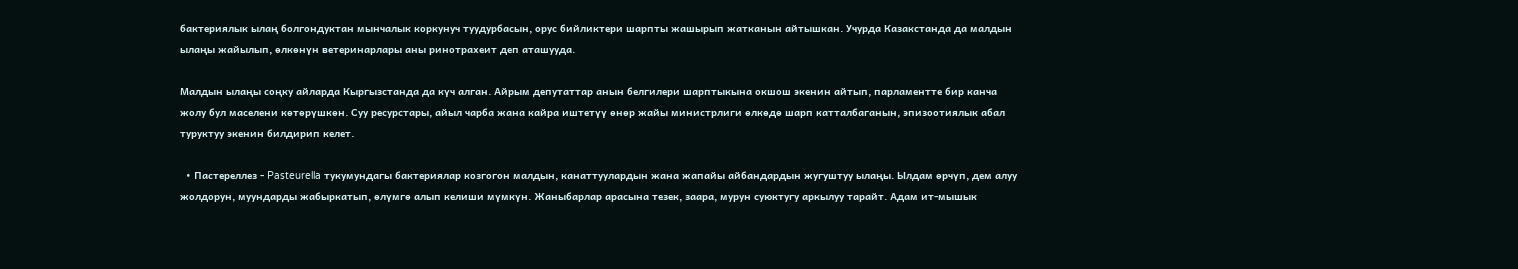бактериялык ылаң болгондуктан мынчалык коркунуч туудурбасын, орус бийликтери шарпты жашырып жатканын айтышкан. Учурда Казакстанда да малдын ылаңы жайылып, өлкөнүн ветеринарлары аны ринотрахеит деп аташууда.

Малдын ылаңы соңку айларда Кыргызстанда да күч алган. Айрым депутаттар анын белгилери шарптыкына окшош экенин айтып, парламентте бир канча жолу бул маселени көтөрүшкөн. Суу ресурстары, айыл чарба жана кайра иштетүү өнөр жайы министрлиги өлкөдө шарп катталбаганын, эпизоотиялык абал туруктуу экенин билдирип келет.

  • Пастереллез - Pasteurella тукумундагы бактериялар козгогон малдын, канаттуулардын жана жапайы айбандардын жугуштуу ылаңы. Ылдам өрчүп, дем алуу жолдорун, муундарды жабыркатып, өлүмгө алып келиши мүмкүн. Жаныбарлар арасына тезек, заара, мурун суюктугу аркылуу тарайт. Адам ит-мышык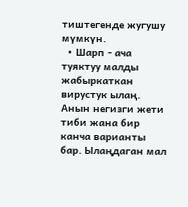тиштегенде жугушу мүмкүн.
  • Шарп - ача туяктуу малды жабыркаткан вирустук ылаң. Анын негизги жети тиби жана бир канча варианты бар. Ылаңдаган мал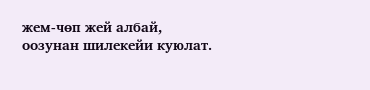жем-чөп жей албай, оозунан шилекейи куюлат.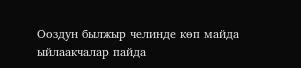Ооздун былжыр челинде көп майда ыйлаакчалар пайда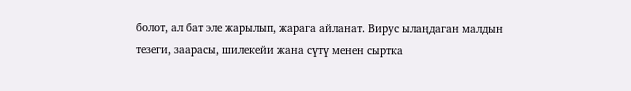болот, ал бат эле жарылып, жарага айланат. Вирус ылаңдаган малдын тезеги, заарасы, шилекейи жана сүтү менен сыртка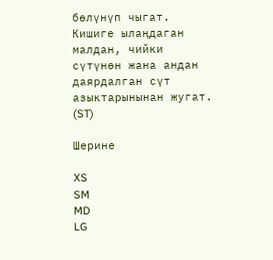бөлүнүп чыгат. Кишиге ылаңдаган малдан, чийки сүтүнөн жана андан даярдалган сүт азыктарынынан жугат. (ST)

Шерине

XS
SM
MD
LG